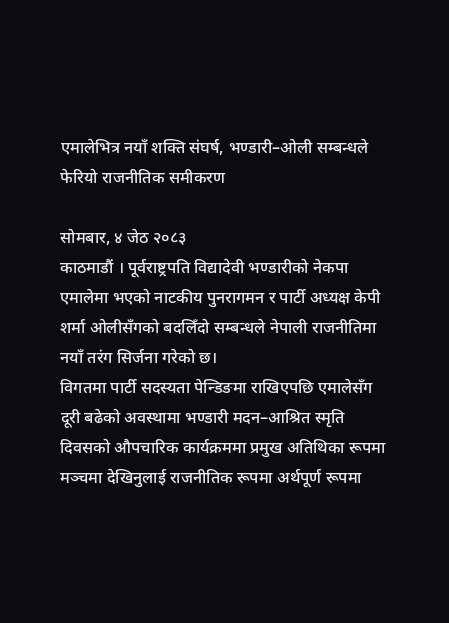एमालेभित्र नयाँ शक्ति संघर्ष, भण्डारी–ओली सम्बन्धले फेरियो राजनीतिक समीकरण

सोमबार, ४ जेठ २०८३
काठमाडौं । पूर्वराष्ट्रपति विद्यादेवी भण्डारीको नेकपा एमालेमा भएको नाटकीय पुनरागमन र पार्टी अध्यक्ष केपी शर्मा ओलीसँगको बदलिँदो सम्बन्धले नेपाली राजनीतिमा नयाँ तरंग सिर्जना गरेको छ।
विगतमा पार्टी सदस्यता पेन्डिङमा राखिएपछि एमालेसँग दूरी बढेको अवस्थामा भण्डारी मदन–आश्रित स्मृति दिवसको औपचारिक कार्यक्रममा प्रमुख अतिथिका रूपमा मञ्चमा देखिनुलाई राजनीतिक रूपमा अर्थपूर्ण रूपमा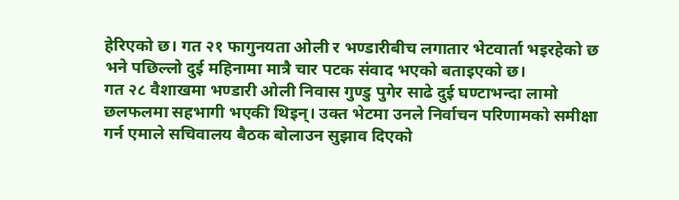हेरिएको छ। गत २१ फागुनयता ओली र भण्डारीबीच लगातार भेटवार्ता भइरहेको छ भने पछिल्लो दुई महिनामा मात्रै चार पटक संवाद भएको बताइएको छ।
गत २८ वैशाखमा भण्डारी ओली निवास गुण्डु पुगेर साढे दुई घण्टाभन्दा लामो छलफलमा सहभागी भएकी थिइन्। उक्त भेटमा उनले निर्वाचन परिणामको समीक्षा गर्न एमाले सचिवालय बैठक बोलाउन सुझाव दिएको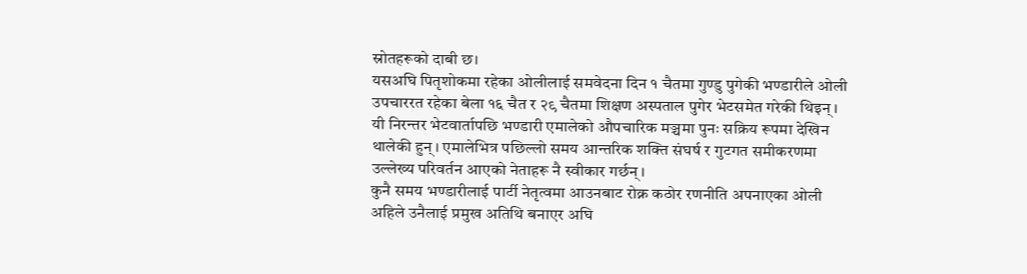स्रोतहरूको दाबी छ।
यसअघि पितृशोकमा रहेका ओलीलाई समवेदना दिन १ चैतमा गुण्डु पुगेकी भण्डारीले ओली उपचाररत रहेका बेला १६ चैत र २९ चैतमा शिक्षण अस्पताल पुगेर भेटसमेत गरेकी थिइन्।
यी निरन्तर भेटवार्तापछि भण्डारी एमालेको औपचारिक मञ्चमा पुनः सक्रिय रूपमा देखिन थालेकी हुन्। एमालेभित्र पछिल्लो समय आन्तरिक शक्ति संघर्ष र गुटगत समीकरणमा उल्लेख्य परिवर्तन आएको नेताहरू नै स्वीकार गर्छन्।
कुनै समय भण्डारीलाई पार्टी नेतृत्वमा आउनबाट रोक्न कठोर रणनीति अपनाएका ओली अहिले उनैलाई प्रमुख अतिथि बनाएर अघि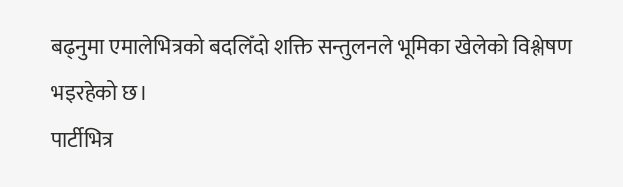बढ्नुमा एमालेभित्रको बदलिँदो शक्ति सन्तुलनले भूमिका खेलेको विश्लेषण भइरहेको छ।
पार्टीभित्र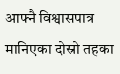आफ्नै विश्वासपात्र मानिएका दोस्रो तहका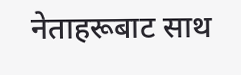नेताहरूबाट साथ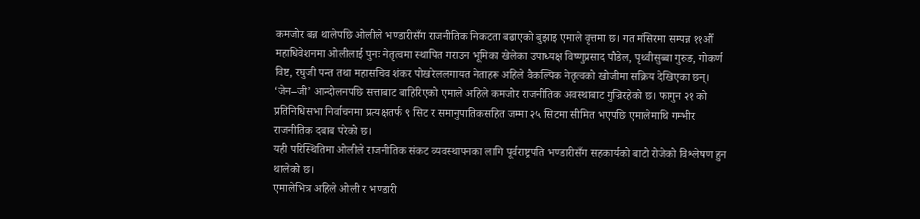कमजोर बन्न थालेपछि ओलीले भण्डारीसँग राजनीतिक निकटता बढाएको बुझाइ एमाले वृत्तमा छ। गत मंसिरमा सम्पन्न ११औँ महाधिवेशनमा ओलीलाई पुनः नेतृत्वमा स्थापित गराउन भूमिका खेलेका उपाध्यक्ष विष्णुप्रसाद पौडेल, पृथ्वीसुब्बा गुरुङ, गोकर्ण विष्ट, रघुजी पन्त तथा महासचिव शंकर पोखरेललगायत नेताहरू अहिले वैकल्पिक नेतृत्वको खोजीमा सक्रिय देखिएका छन्।
‘जेन–जी’ आन्दोलनपछि सत्ताबाट बाहिरिएको एमाले अहिले कमजोर राजनीतिक अवस्थाबाट गुज्रिरहेको छ। फागुन २१ को प्रतिनिधिसभा निर्वाचनमा प्रत्यक्षतर्फ ९ सिट र समानुपातिकसहित जम्मा २५ सिटमा सीमित भएपछि एमालेमाथि गम्भीर राजनीतिक दबाब परेको छ।
यही परिस्थितिमा ओलीले राजनीतिक संकट व्यवस्थापनका लागि पूर्वराष्ट्रपति भण्डारीसँग सहकार्यको बाटो रोजेको विश्लेषण हुन थालेको छ।
एमालेभित्र अहिले ओली र भण्डारी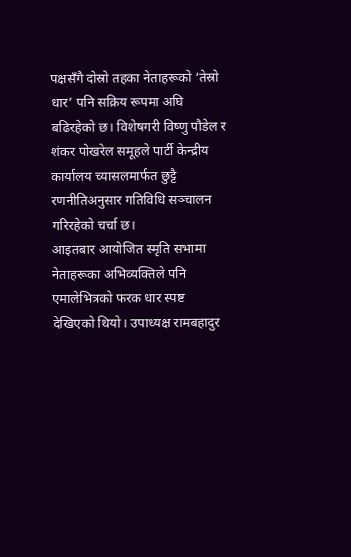पक्षसँगै दोस्रो तहका नेताहरूको ‘तेस्रो धार’ पनि सक्रिय रूपमा अघि बढिरहेको छ। विशेषगरी विष्णु पौडेल र शंकर पोखरेल समूहले पार्टी केन्द्रीय कार्यालय च्यासलमार्फत छुट्टै रणनीतिअनुसार गतिविधि सञ्चालन गरिरहेको चर्चा छ।
आइतबार आयोजित स्मृति सभामा नेताहरूका अभिव्यक्तिले पनि एमालेभित्रको फरक धार स्पष्ट देखिएको थियो। उपाध्यक्ष रामबहादुर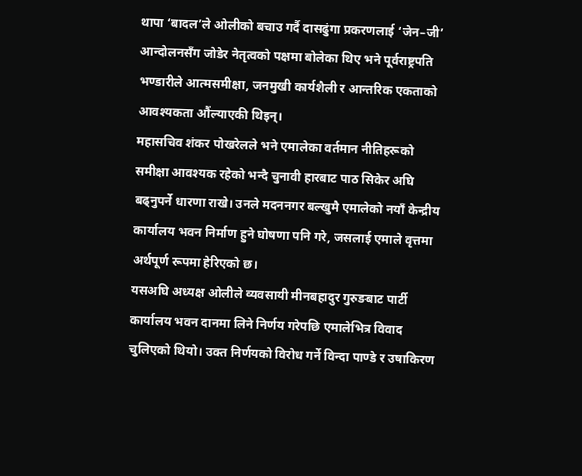थापा ‘बादल’ले ओलीको बचाउ गर्दै दासढुंगा प्रकरणलाई ‘जेन–जी’ आन्दोलनसँग जोडेर नेतृत्वको पक्षमा बोलेका थिए भने पूर्वराष्ट्रपति भण्डारीले आत्मसमीक्षा, जनमुखी कार्यशैली र आन्तरिक एकताको आवश्यकता औंल्याएकी थिइन्।
महासचिव शंकर पोखरेलले भने एमालेका वर्तमान नीतिहरूको समीक्षा आवश्यक रहेको भन्दै चुनावी हारबाट पाठ सिकेर अघि बढ्नुपर्ने धारणा राखे। उनले मदननगर बल्खुमै एमालेको नयाँ केन्द्रीय कार्यालय भवन निर्माण हुने घोषणा पनि गरे, जसलाई एमाले वृत्तमा अर्थपूर्ण रूपमा हेरिएको छ।
यसअघि अध्यक्ष ओलीले व्यवसायी मीनबहादुर गुरुङबाट पार्टी कार्यालय भवन दानमा लिने निर्णय गरेपछि एमालेभित्र विवाद चुलिएको थियो। उक्त निर्णयको विरोध गर्ने विन्दा पाण्डे र उषाकिरण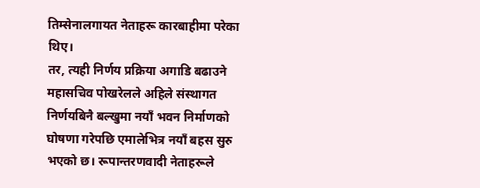तिम्सेनालगायत नेताहरू कारबाहीमा परेका थिए।
तर, त्यही निर्णय प्रक्रिया अगाडि बढाउने महासचिव पोखरेलले अहिले संस्थागत निर्णयबिनै बल्खुमा नयाँ भवन निर्माणको घोषणा गरेपछि एमालेभित्र नयाँ बहस सुरु भएको छ। रूपान्तरणवादी नेताहरूले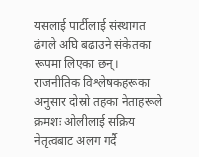यसलाई पार्टीलाई संस्थागत ढंगले अघि बढाउने संकेतका रूपमा लिएका छन्।
राजनीतिक विश्लेषकहरूका अनुसार दोस्रो तहका नेताहरूले क्रमशः ओलीलाई सक्रिय नेतृत्वबाट अलग गर्दै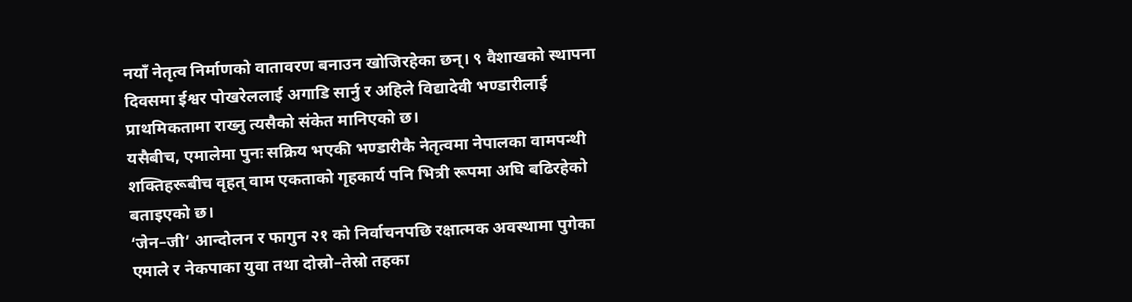नयाँ नेतृत्व निर्माणको वातावरण बनाउन खोजिरहेका छन्। ९ वैशाखको स्थापना दिवसमा ईश्वर पोखरेललाई अगाडि सार्नु र अहिले विद्यादेवी भण्डारीलाई प्राथमिकतामा राख्नु त्यसैको संकेत मानिएको छ।
यसैबीच, एमालेमा पुनः सक्रिय भएकी भण्डारीकै नेतृत्वमा नेपालका वामपन्थी शक्तिहरूबीच वृहत् वाम एकताको गृहकार्य पनि भित्री रूपमा अघि बढिरहेको बताइएको छ।
‘जेन–जी’ आन्दोलन र फागुन २१ को निर्वाचनपछि रक्षात्मक अवस्थामा पुगेका एमाले र नेकपाका युवा तथा दोस्रो–तेस्रो तहका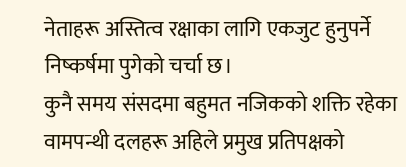नेताहरू अस्तित्व रक्षाका लागि एकजुट हुनुपर्ने निष्कर्षमा पुगेको चर्चा छ।
कुनै समय संसदमा बहुमत नजिकको शक्ति रहेका वामपन्थी दलहरू अहिले प्रमुख प्रतिपक्षको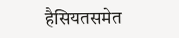हैसियतसमेत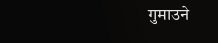गुमाउने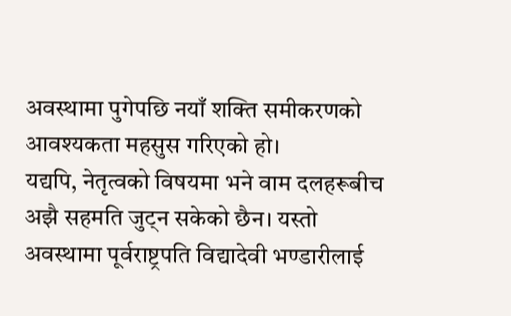अवस्थामा पुगेपछि नयाँ शक्ति समीकरणको आवश्यकता महसुस गरिएको हो।
यद्यपि, नेतृत्वको विषयमा भने वाम दलहरूबीच अझै सहमति जुट्न सकेको छैन। यस्तो अवस्थामा पूर्वराष्ट्रपति विद्यादेवी भण्डारीलाई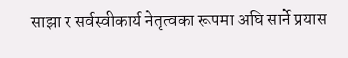साझा र सर्वस्वीकार्य नेतृत्वका रूपमा अघि सार्ने प्रयास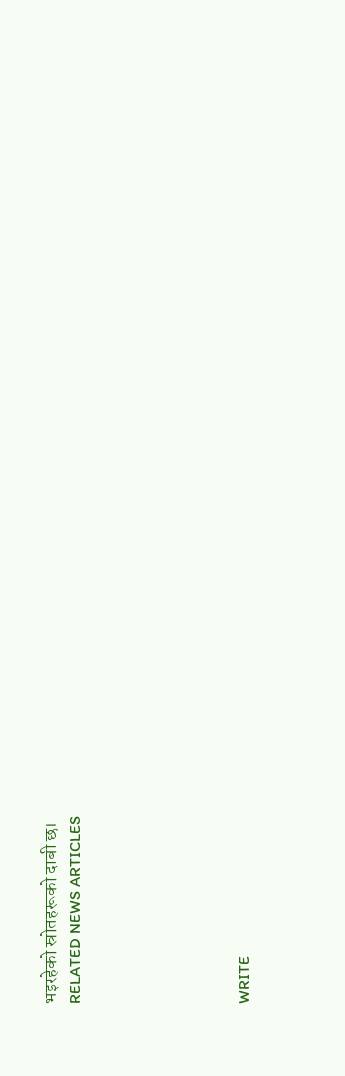भइरहेको स्रोतहरूको दाबी छ।
RELATED NEWS ARTICLES






WRITE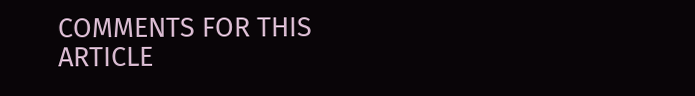COMMENTS FOR THIS ARTICLE